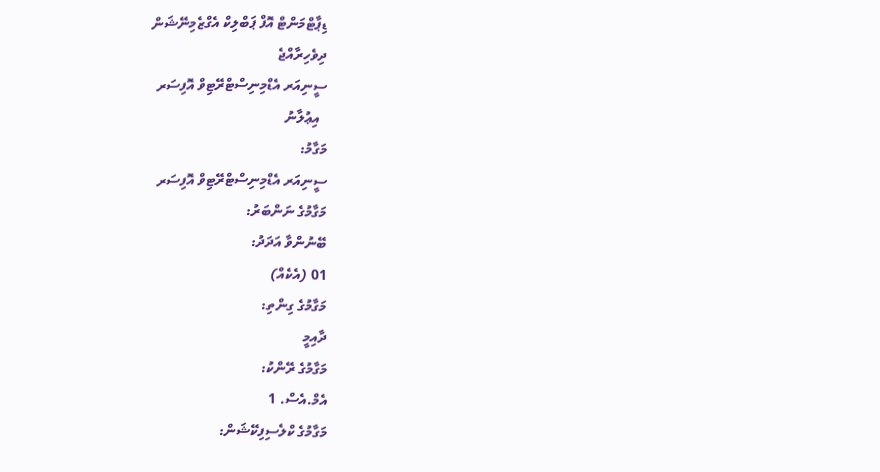ޑިޕާޓްމަންޓް އޮފް ޕަބްލިކް އެގްޒެމިނޭޝަން
ދިވެހިރާއްޖެ
ސީނިއަރ އެޑްމިނިސްޓްރޭޓިވް އޮފިސަރ
  އިޢުލާނު
މަގާމު:
ސީނިއަރ އެޑްމިނިސްޓްރޭޓިވް އޮފިސަރ
މަގާމުގެ ނަންބަރު:
ބޭނުންވާ އަދަދު:
01 (އެކެއް)
މަގާމުގެ ގިންތި:
ދާއިމީ
މަގާމުގެ ރޭންކު:
އެމް.އެސް. 1
މަގާމުގެ ކްލެސިފިކޭޝަން: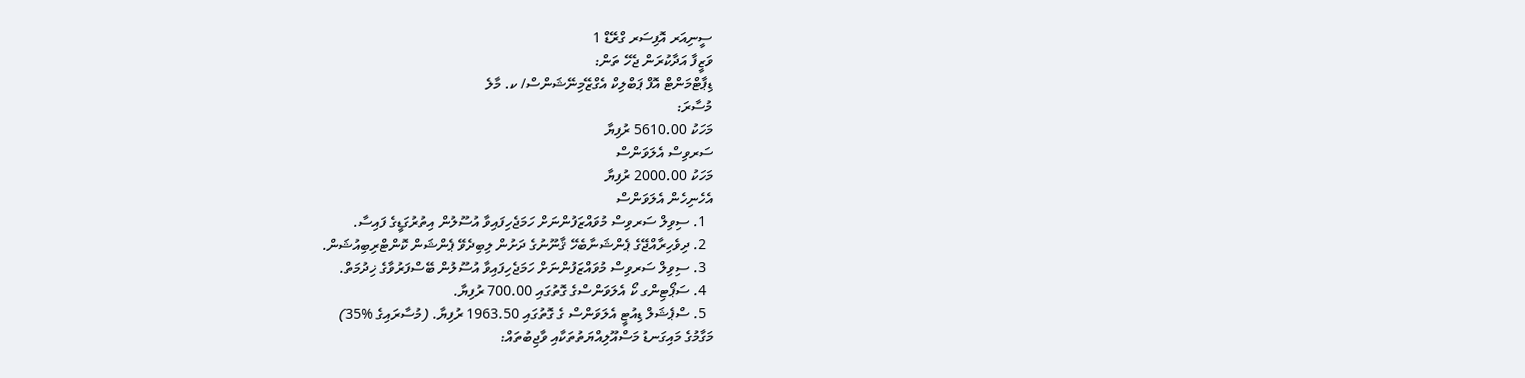ސީނިއަރ އޮފިސަރ ގްރޭޑް 1
ވަޒީފާ އަދާކުރަން ޖެހޭ ތަން:
ޑިޕާޓްމަންޓް އޮފް ޕަބްލިކް އެގްޒޭމިނޭޝަންސް/ ކ. މާލެ
މުސާރަ:
މަހަކު 5610.00 ރުފިޔާ
ސަރވިސް އެލަވަންސް
މަހަކު 2000.00 ރުފިޔާ
އެހެނިހެން އެލަވަންސް
  1. ސިވިލް ސަރވިސް މުވައްޒަފުންނަށް ހަމަޖެހިފައިވާ އުސޫލުން އިތުރުގަޑީގެ ފައިސާ.
  2. ދިވެހިރާއްޖޭގެ ޕެންޝަނާބެހޭ ޤާނޫނުގެ ދަށުން ލިބިދެވޭ ޕެންޝަން ކޮންޓްރިބިއުޝަން.
  3. ސިވިލް ސަރވިސް މުވައްޒަފުންނަށް ހަމަޖެހިފައިވާ އުސޫލުން ބޭސްފަރުވާގެ ޚިދުމަތް.
  4. ސަޕޯޓިންގ ކޯ އެލަވަންސްގެ ގޮތުގައި 700.00 ރުފިޔާ.
  5. ސްޕެޝަލް ޑިއުޓީ އެލަވަންސް ގެ ގޮތުގައި 1963.50 ރުފިޔާ. (މުސާރައިގެ %35)
މަގާމުގެ މައިގަނޑު މަސްއޫލިއްޔަތުތަކާއި ވާޖިބުތައް: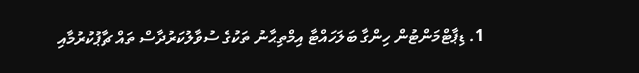1. ޑިޕާޓްމަންޓުން ހިންގާ ބަލަހައްޓާ އިމްތިޙާނު ތަކުގެ ސުވާލުކަރުދާސް ތައް ޗާޕުކުރުމާއި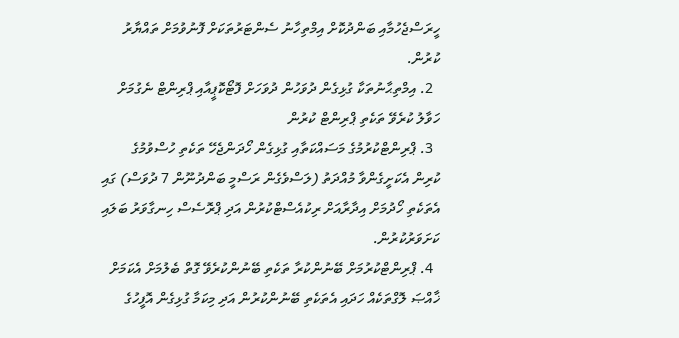ހީރަސްޖެހުމާއި ބަންދުކޮށް އިމްތިހާނު ސެންޓަރުތަކަށް ފޮނުވުމަށް ތައްޔާރު ކުރުން.
  2. އިމްތިޙާނުތަކާ ގުޅިގެން ދުވަހުން ދުވަހަށް ފޮޓޯކޮޕީއާއި ޕްރިންޓް ނެގުމަށް ހަވާލު ކުރެވޭ ތަކެތި ޕްރިންޓް ކުރުން
  3. ޕްރިންޓްކުރުމުގެ މަސައްކަތާއި ގުޅިގެން ހޯދަންޖެހޭ ތަކެތި ހުސްވުމުގެ ކުރިން އެކަށީގެންވާ މުއްދަތު (ލަސްވެގެން ރަސްމީ ބަންދުނޫން 7 ދުވަސް) ގައި އެތަކެތި ހޯދުމަށް އިދާރާއަށް ރިކުއެސްޓްކުރުން އަދި ޕްރޮސެސް ހިނގާވަރު ބަލައި ކަށަވަރުކުރުން.
  4. ޕްރިންޓްކުރުމަށް ބޭނުންކުރާ ތަކެތި ބޭނުންކުރެވޭ ގޮތް ބެލުމަށް އެކަމަށް ޚާއްޞަ ލޮގްތަކެއް ހަދައި އެތަކެތި ބޭނުންކުރުން އަދި މިކަމާ ގުޅިގެން އޮފީހުގެ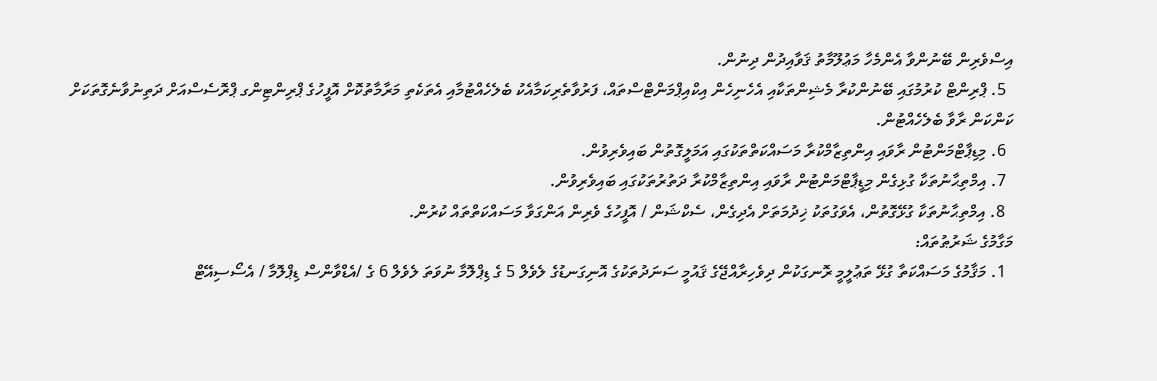އިސްވެރިން ބޭނުންވާ އެންމެހާ މަޢުލޫމާތު ޤަވާއިދުން ދިނުން.
  5. ޕްރިންޓް ކުރުމުގައި ބޭނުންކުރާ މެޝިންތަކާއި އެހެނިހެން އިކްއިޕްމަންޓްސްތައް، ފަރުވާތެރިކަމާއެކު ބެލެހެއްޓުމާއި އެތަކެތި މަރާމާތުކޮށް އޮފީހުގެ ޕްރިންޓިންގ ޕްރޮސެސްއަށް ދަތިނުވާނެގޮތަކަށް ކަންކަން ރާވާ ބެލެހެއްޓުން.
  6. މިޑިޕާޓްމަންޓުން ރާވައި އިންތިޒާމްކުރާ މަސައްކަތްތަކުގައި އަމަލީގޮތުން ބައިވެރިވުން.
  7. އިމްތިޙާނުތަކާ ގުޅިގެން މިޑީޕާޓްމަންޓުން ރާވައި އިންތިޒާމްކުރާ ދަތުރުތަކުގައި ބައިވެރިވުން.
  8. އިމްތިޙާނުތަކާ ގުޅޭގޮތުން، އެވަގުތަކު ޚިދުމަތަށް އެދިގެން، ސެކްޝަން / އޮފީހުގެ ވެރިން އަންގަވާ މަސައްކަތްތައް ކުރުން.
މަގާމުގެ ޝަރުޠުތައް:
  1. މަޤާމުގެ މަސައްކަތާ ގުޅޭ ތަޢުލީމީ ރޮނގަކުން ދިވެހިރާއްޖޭގެ ޤައުމީ ސަނަދުތަކުގެ އޮނިގަނޑުގެ ލެވެލް 5 ގެ ޑިޕްލޮމާ ނުވަތަ ލެވެލް 6 ގެ /އެޑްވާންސް ޑިޕްލޮމާ / އެސޯސިއޭޓް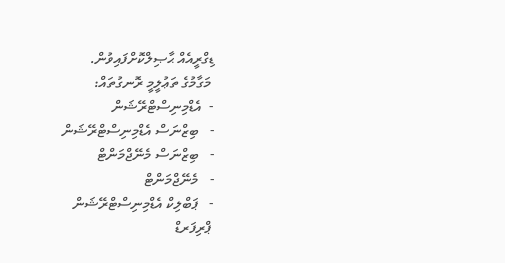ޑިގްރީއެއް ޙާޞިލްކޮށްފައިވުން.
 މަގާމުގެ ތަޢުލީމީ ރޮނގުތައް:
-  އެޑްމިނިސްޓްރޭޝަން
-   ބިޒްނަސް އެޑްމިނިސްޓްރޭޝަން
-   ބިޒްނަސް މެނޭޖްމަންޓް
-   މެނޭޖްމަންޓް
-   ޕަބްލިކް އެޑްމިނިސްޓްރޭޝަން
 ޕްރިފަރޑް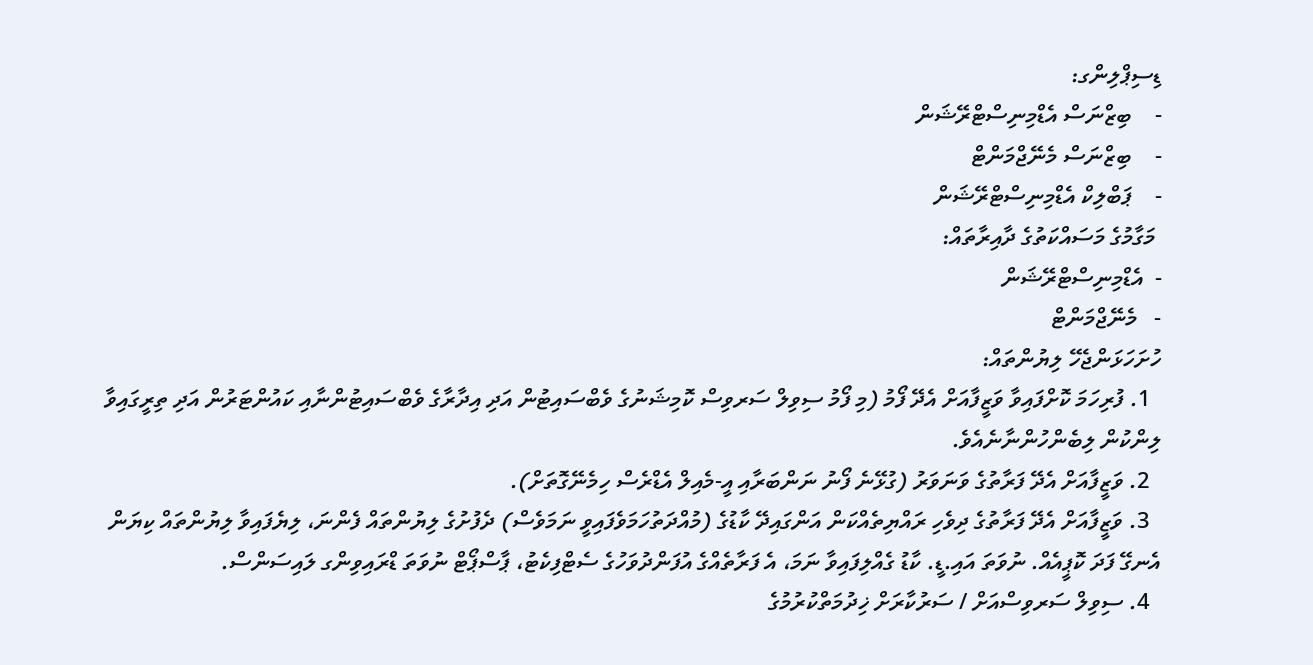ޑިސިޕްލިންގ:
-    ބިޒްނަސް އެޑްމިނިސްޓްރޭޝަން
-    ބިޒްނަސް މެނޭޖްމަންޓް
-    ޕަބްލިކް އެޑްމިނިސްޓްރޭޝަން
 މަގާމުގެ މަސައްކަތުގެ ދާއިރާތައް:
-  އެޑްމިނިސްޓްރޭޝަން
-   މެނޭޖްމަންޓް
ހުށަހަޅަންޖެހޭ ލިޔުންތައް:
  1. ފުރިހަމަ ކޮށްފައިވާ ވަޒީފާއަށް އެދޭ ފޯމު (މި ފޯމު ސިވިލް ސަރވިސް ކޮމިޝަނުގެ ވެބްސައިޓުން އަދި އިދާރާގެ ވެބްސައިޓުންނާއި ކައުންޓަރުން އަދި ތިރީގައިވާ ލިންކުން ލިބެންހުންނާނެއެވެ.
  2. ވަޒީފާއަށް އެދޭ ފަރާތުގެ ވަނަވަރު (ގުޅޭނެ ފޯނު ނަންބަރާއި އީ-މެއިލް އެޑްރެސް ހިމެނޭގޮތަށް).
  3. ވަޒީފާއަށް އެދޭ ފަރާތުގެ ދިވެހި ރައްޔިތެއްކަން އަންގައިދޭ ކާޑުގެ (މުއްދަތުހަމަވެފައިވީ ނަމަވެސް) ދެފުށުގެ ލިޔުންތައް ފެންނަ، ލިޔެފައިވާ ލިޔުންތައް ކިޔަން އެނގޭ ފަދަ ކޮޕީއެއް. ނުވަތަ އައި.ޑީ. ކާޑު ގެއްލިފައިވާ ނަމަ، އެ ފަރާތެއްގެ އުފަންދުވަހުގެ ސެޓްފިކެޓު، ޕާސްޕޯޓް ނުވަތަ ޑްރައިވިންގ ލައިސަންސް.
  4. ސިވިލް ސަރވިސްއަށް / ސަރުކާރަށް ޚިދުމަތްކުރުމުގެ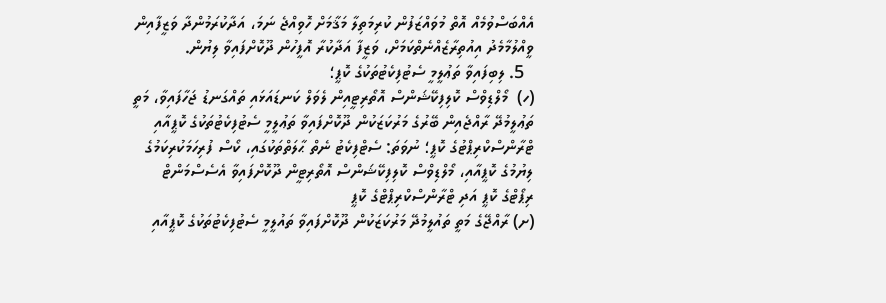އެއްބަސްވުމެއް އޮތް މުވައްޒަފުން ކުރިމަތިލާ މަޤާމަށް ހޮވިއްޖެ ނަމަ، އަދާކުރަމުންދާ ވަޒީފާއިން ވީއްލުމާމެދު އިއުތިރާޒެއްނެތްކަމަށް، ވަޒީފާ އަދާކުރާ އޮފީހުން ދޫކޮށްފައިވާ ލިޔުން.
  5. ލިބިފައިވާ ތަޢުލީމީ ސެޓުފިކެޓުތަކުގެ ކޮޕީ؛
(ހ)  މޯލްޑިވްސް ކޮލިފިކޭޝަންސް އޮތޯރިޓީއިން ލެވަލް ކަނޑައަޅައި ތައްގަނޑު ޖަހާފައިވާ، މަތީ ތަޢުލީމުދޭ ރާއްޖެއިން ބޭރުގެ މަރުކަޒަކުން ދޫކޮށްފައިވާ ތަޢުލީމީ ސެޓުފިކެޓުތަކުގެ ކޮޕީއާއި ޓްރާންސްކްރިޕްޓުގެ ކޮޕީ؛ ނުވަތަ: ސެޓްފިކެޓު ނެތް ޙާލަތްތަކުގައި، ކޯސް ފުރިހަމަކުރިކަމުގެ ލިޔުމުގެ ކޮޕީއާއި، މޯލްޑިވްސް ކޮލިފިކޭޝަންސް އޮތޯރިޓީން ދޫކޮށްފައިވާ އެސެސްމަންޓް ރިޕޯޓްގެ ކޮޕީ އަދި ޓްރާންސްކްރިޕްޓްގެ ކޮޕީ
(ށ) ރާއްޖޭގެ މަތީ ތައުލީމުދޭ މަރުކަޒަކުން ދޫކޮށްފައިވާ ތައުލީމީ ސެޓުފިކެޓުތަކުގެ ކޮޕީއާއި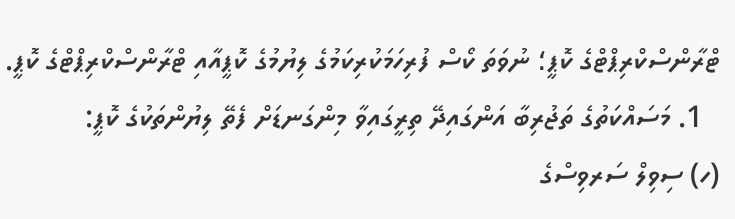ޓްރާންސްކްރިޕްޓްގެ ކޮޕީ؛ ނުވަތަ ކޯސް ފުރިހަމަކުރިކަމުގެ ލިޔުމުގެ ކޮޕީއާއި ޓްރާންސްކްރިޕްޓްގެ ކޮޕީ.
  1. މަސައްކަތުގެ ތަޖުރިބާ އަންގައިދޭ ތިރީގައިވާ މިންގަނޑަށް ފެތޭ ލިޔުންތަކުގެ ކޮޕީ:
(ހ) ސިވިލް ސަރވިސްގެ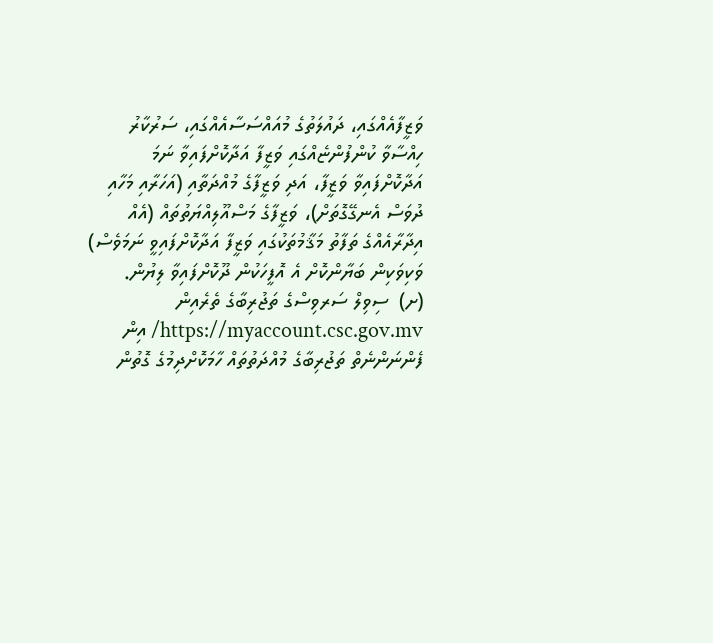ވަޒީފާއެއްގައި، ދައުލަތުގެ މުއައްސަސާއެއްގައި، ސަރުކާރު ހިއްސާވާ ކުންފުންޏެއްގައި ވަޒީފާ އަދާކޮށްފައިވާ ނަމަ އަދާކޮށްފައިވާ ވަޒީފާ، އަދި ވަޒީފާގެ މުއްދަތާއި (އަހަރާއި މަހާއި ދުވަސް އެނގޭގޮތަށް)، ވަޒީފާގެ މަސްއޫލިއްޔަތުތައް (އެއް އިދާރާއެއްގެ ތަފާތު މަޤާމުތަކުގައި ވަޒީފާ އަދާކޮށްފައިވީ ނަމަވެސް) ވަކިވަކިން ބަޔާންކޮށް އެ އޮފީހަކުން ދޫކޮށްފައިވާ ލިޔުން.
(ށ)  ސިވިލް ސަރވިސްގެ ތަޖުރިބާގެ ތެރެއިން https://myaccount.csc.gov.mv/ އިން ފެންނަންނެތް ތަޖުރިބާގެ މުއްދަތުތައް ހާމަކޮށްދިމުގެ ގޮތުން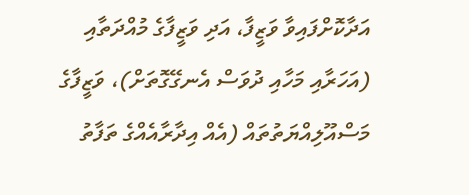އަދާކޮށްފައިވާ ވަޒީފާ، އަދި ވަޒީފާގެ މުއްދަތާއި (އަހަރާއި މަހާއި ދުވަސް އެނގޭގޮތަށް)، ވަޒީފާގެ މަސްއޫލިއްޔަތުތައް (އެއް އިދާރާއެއްގެ ތަފާތު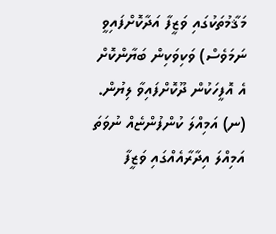މަޤާމުތަކުގައި ވަޒީފާ އަދާކޮށްފައިވީ ނަމަވެސް) ވަކިވަކިން ބަޔާންކޮށް އެ އޮފީހަކުން ދޫކޮށްފައިވާ ލިޔުން.
(ނ) އަމިއްލަ ކުންފުންޏެއް ނުވަތަ އަމިއްލަ އިދާރާއެއްގައި ވަޒީފާ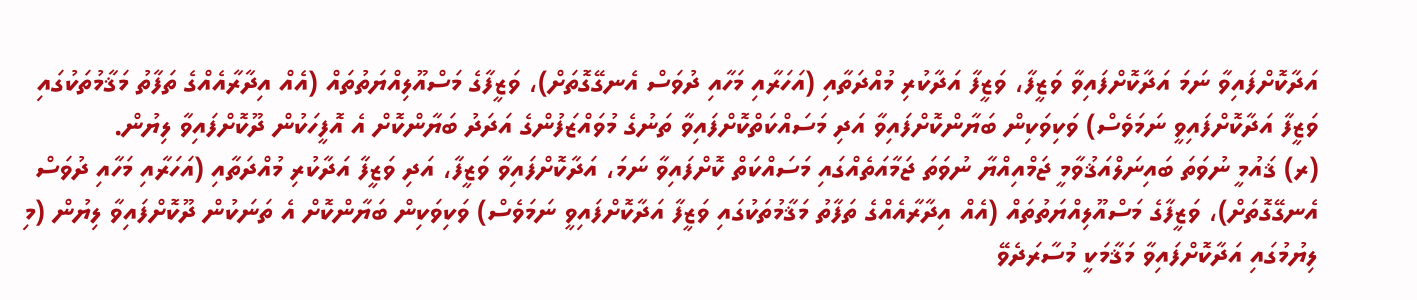އަދާކޮށްފައިވާ ނަމަ އަދާކޮށްފައިވާ ވަޒީފާ، ވަޒީފާ އަދާކުރި މުއްދަތާއި (އަހަރާއި މަހާއި ދުވަސް އެނގޭގޮތަށް)، ވަޒީފާގެ މަސްއޫލިއްޔަތުތައް (އެއް އިދާރާއެއްގެ ތަފާތު މަޤާމުތަކުގައި ވަޒީފާ އަދާކޮށްފައިވީ ނަމަވެސް) ވަކިވަކިން ބަޔާންކޮށްފައިވާ އަދި މަސައްކަތްކޮށްފައިވާ ތަނުގެ މުވައްޒަފުންގެ އަދަދު ބަޔާންކޮށް އެ އޮފީހަކުން ދޫކޮށްފައިވާ ލިޔުން.
(ރ) ޤައުމީ ނުވަތަ ބައިނަލްއަޤުވާމީ ޖަމްއިއްޔާ ނުވަތަ ޖަމާއަތެއްގައި މަސައްކަތް ކޮށްފައިވާ ނަމަ، އަދާކޮށްފައިވާ ވަޒީފާ، އަދި ވަޒީފާ އަދާކުރި މުއްދަތާއި (އަހަރާއި މަހާއި ދުވަސް އެނގޭގޮތަށް)، ވަޒީފާގެ މަސްއޫލިއްޔަތުތައް (އެއް އިދާރާއެއްގެ ތަފާތު މަޤާމުތަކުގައި ވަޒީފާ އަދާކޮށްފައިވީ ނަމަވެސް) ވަކިވަކިން ބަޔާންކޮށް އެ ތަނަކުން ދޫކޮށްފައިވާ ލިޔުން (މި ލިޔުމުގައި އަދާކޮށްފައިވާ މަޤާމަކީ މުސާރަދެވޭ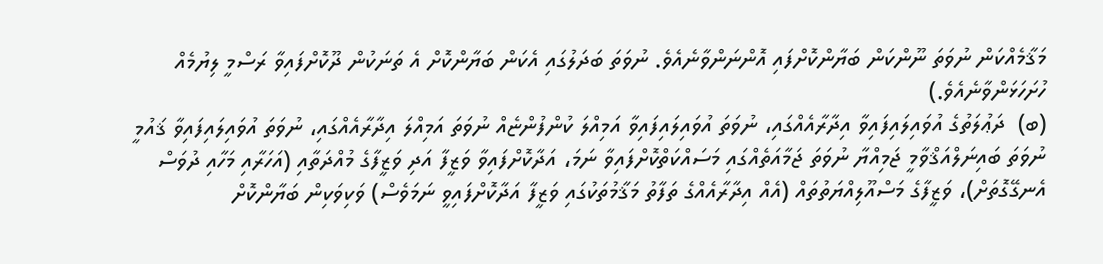މަޤާމެއްކަން ނުވަތަ ނޫންކަން ބަޔާންކޮށްފައި އޮންނަންވާނެއެވެ. ނުވަތަ ބަދަލުގައި އެކަން ބަޔާންކޮށް އެ ތަނަކުން ދޫކޮށްފައިވާ ރަސްމީ ލިޔުމެއް ހުށަހަޅަންވާނެއެވެ.)
(ބ)  ދަޢުލަތުގެ އުވައިލައިފައިވާ އިދާރާއެއްގައި، ނުވަތަ އުވައިލައިފައިވާ އަމިއްލަ ކުންފުންޏެއް ނުވަތަ އަމިއްލަ އިދާރާއެއްގައި، ނުވަތަ އުވައިލައިފައިވާ ޤައުމީ ނުވަތަ ބައިނަލްއަޤްވާމީ ޖަމިއްޔާ ނުވަތަ ޖަމާއަތެއްގައި މަސައްކަތްކޮށްފައިވާ ނަމަ، އަދާކޮށްފައިވާ ވަޒީފާ އަދި ވަޒީފާގެ މުއްދަތާއި (އަހަރާއި މަހާއި ދުވަސް އެނގޭގޮތަށް)، ވަޒީފާގެ މަސްއޫލިއްޔަތުތައް (އެއް އިދާރާއެއްގެ ތަފާތު މަޤާމުތަކުގައި ވަޒީފާ އަދާކޮށްފައިވީ ނަމަވެސް) ވަކިވަކިން ބަޔާންކޮށް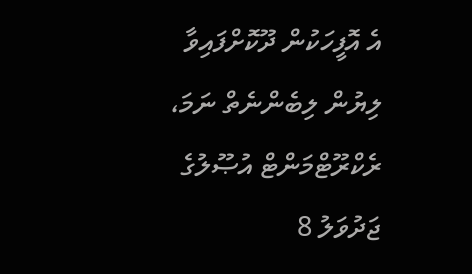އެ އޮފީހަކުން ދޫކޮށްފައިވާ ލިޔުން ލިބެންނެތް ނަމަ، ރެކްރޫޓްމަންޓް އުޞޫލުގެ ޖަދުވަލު 8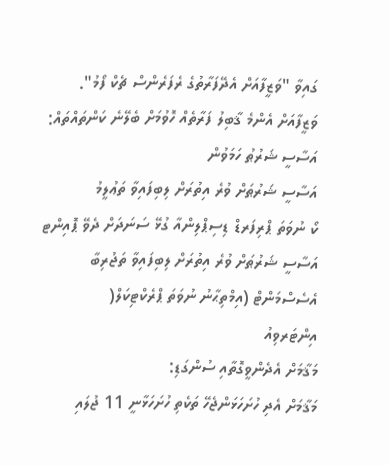ގައިވާ "ވަޒީފާއަށް އެދޭފަރާތުގެ ރެފަރެންސް ޗެކް ފޯމު".
ވަޒީފާއަށް އެންމެ ޤާބިލު ފަރާތެއް ހޮވުމަށް ބެލޭނެ ކަންތައްތައް:
އަސާސީ ޝަރުޠު ހަމަވުން
އަސާސީ ޝަރުޠަށް ވުރެ އިތުރަށް ލިބިފައިވާ ތަޢުލީމު
ކޯ ނުވަތަ ޕްރިފަރޑް ޑިސިޕްލިންއާ ގުޅޭ ސަނަދަށް ދެވޭ ޕޮއިންޓ
އަސާސީ ޝަރުޠަށް ވުރެ އިތުރަށް ލިބިފައިވާ ތަޖުރިބާ
އެސެސްމަންޓް (އިމްތިޙާނު ނުވަތަ ޕްރެކްޓިކަލް(
އިންޓަރވިއު
މަޤާމަށް އެދެންވީގޮތާއި ސުންގަޑި:
މަޤާމަށް އެދި ހުށަހަޅަންޖެހޭ ތަކެތި ހުށަހަޅާނީ 11 ޖުލައި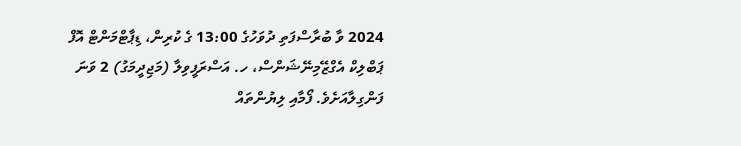2024 ވާ ބުރާސްފަތި ދުވަހުގެ 13:00 ގެ ކުރިން، ޑިޕާޓްމަންޓް އޮފް ޕަބްލިކް އެގްޒޭމިނޭޝަންސް، ހ. އަސްރަފީވިލާ (މަޖިދީމަގު) 2 ވަނަ ފަންގިލާއަށެވެ. ފޯމާއި ލިޔުންތައް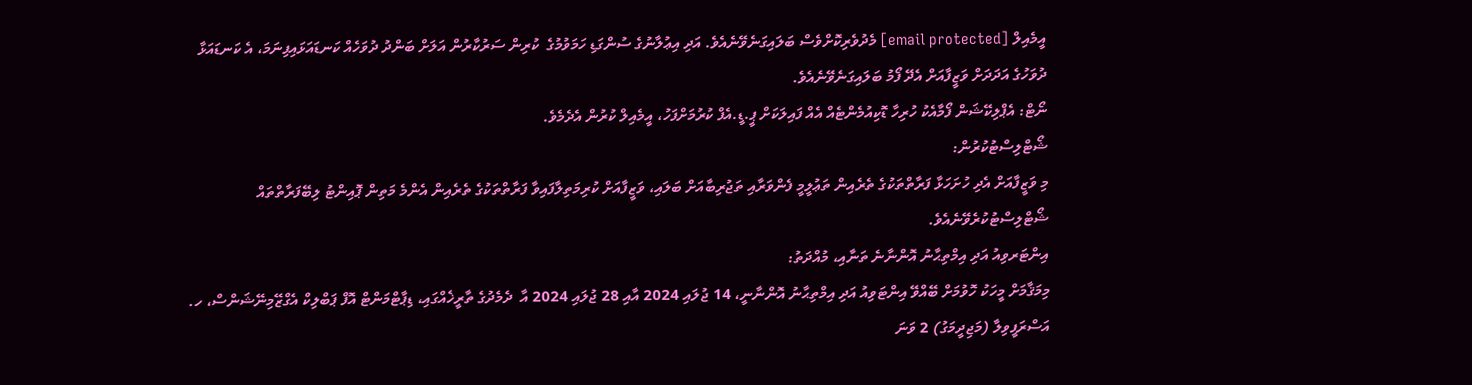އީމެއިލް [email protected] މެދުވެރިކޮށްވެސް ބަލައިގަނެވޭނެއެވެ. އަދި އިޢުލާނުގެ ސުންގަޑި ހަމަވުމުގެ  ކުރިން ސަރުކާރުން އަލަށް ބަންދު ދުވަހެއް ކަނޑައަޅައިފިނަމަ، އެ ކަނޑައަޅާ ދުވަހުގެ އަދަދަށް ވަޒީފާއަށް އެދޭ ފޯމު ބަލައިގަނެވޭނެއެވެ.
ނޯޓް: އެޕްލިކޭޝަން ފޯމާއެކު ހުރިހާ ޑޮކިއުމެންޓެއް އެއް ފައިލަކަށް ޕީ.ޑީ.އެފް ކުރުމަށްފަހު، އީމެއިލް ކުރުން އެދެމެވެ.
ޝޯޓްލިސްޓުކުރުން:
މި ވަޒީފާއަށް އެދި ހުށަހަޅާ ފަރާތްތަކުގެ ތެރެއިން ތަޢުލީމީ ފެންވަރާއި ތަޖުރިބާއަށް ބަލައި، ވަޒީފާއަށް ކުރިމަތިލާފައިވާ ފަރާތްތަކުގެ ތެރެއިން އެންމެ މަތިން ޕޮއިންޓު ލިބޭފަރާތްތައް ޝޯޓްލިސްޓުކުރެވޭނެއެވެ.
އިންޓަރވިއު އަދި އިމްތިޙާނު އޮންނާނެ ތަނާއި، މުއްދަތު:
މިމަޤާމަށް މީހަކު ހޮވުމަށް ބޭއްވޭ އިންޓަވިއު އަދި އިމްތިޙާނު އޮންނާނީ، 14 ޖުލައި 2024 އާއި 28 ޖުލައި 2024 އާ  ދެމެދުގެ ތާރީޚެއްގައި، ޑިޕާޓްމަންޓް އޮފް ޕަބްލިކް އެގްޒޭމިނޭޝަންސް، ހ. އަސްރަފީވިލާ (މަޖިދީމަގު) 2 ވަނަ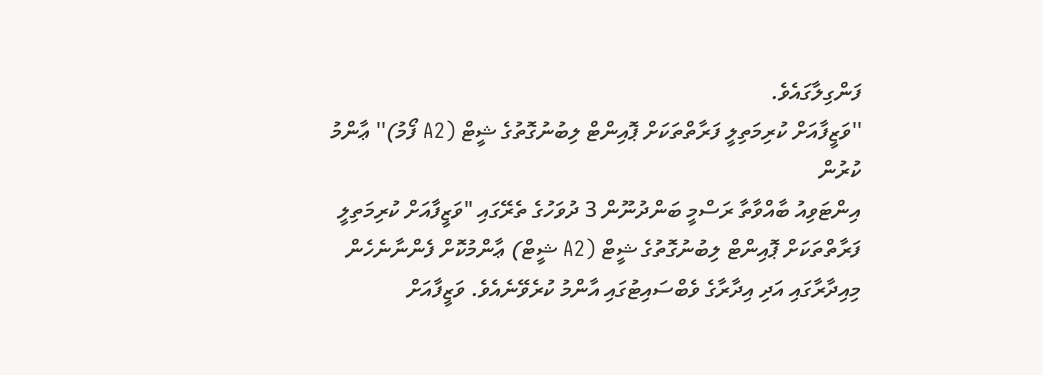ފަންގިލާގައެވެ.
''ވަޒީފާއަށް ކުރިމަތިލީ ފަރާތްތަކަށް ޕޮއިންޓް ލިބުނުގޮތުގެ ޝީޓް (A2 ފޯމު)'' ޢާންމު ކުރުން
އިންޓަވިއު ބާއްވާތާ ރަސްމީ ބަންދުނޫން 3 ދުވަހުގެ ތެރޭގައި "ވަޒީފާއަށް ކުރިމަތިލީ ފަރާތްތަކަށް ޕޮއިންޓް ލިބުނުގޮތުގެ ޝީޓް (A2 ޝީޓް) ޢާންމުކޮށް ފެންނާނެހެން މިއިދާރާގައި އަދި އިދާރާގެ ވެބްސައިޓުގައި އާންމު ކުރެވޭނެއެވެ. ވަޒީފާއަށް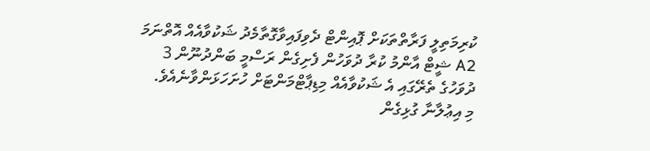ކުރިމަތިލީ ފަރާތްތަކަށް ޕޮއިންޓް ދެވިފައިވާގޮތާމެދު ޝަކުވާއެއް އޮތްނަމަ A2 ޝީޓް އާންމު ކުރާ ދުވަހުން ފެށިގެން ރަސްމީ ބަންދުނޫން 3 ދުވަހުގެ ތެރޭގައި އެ ޝަކުވާއެއް މިޑިޕާޓްމަންޓަށް ހުށަހަޅަންވާނެއެވެ.
މި އިޢުލާނާ ގުޅިގެން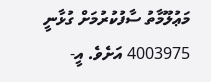މަޢުލޫމާތު ސާފުކުރުމަށް ގުޅާނީ 4003975 އަށެވެ. އީ-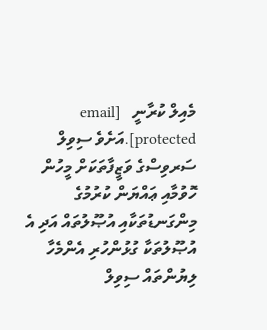މެއިލް ކުރާނީ   [email protected].އަށެވެ ސިވިލް ސަރވިސްގެ ވަޒީފާތަކަށް މީހުން ހޮވުމާއި ޢައްޔަން ކުރުމުގެ މިންގަނޑުތަކާއި އުޞޫލުތައް އަދި އެ އުޞޫލުތަކާ ގުޅުންހުރި އެންމެހާ ލިޔުންތައް ސިވިލް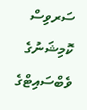ސަރވިސް ކޮމިޝަނުގެ ވެބްސައިޓްގެ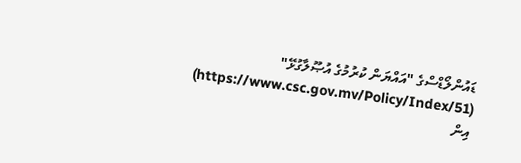ޑައުންލޯޑްސްގެ "އައްޔަން ކުރުމުގެ އުޞޫލާގުޅޭ" (https://www.csc.gov.mv/Policy/Index/51)   އިން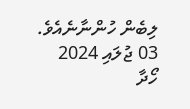ލިބެން ހުންނާނެއެވެ.
03 ޖުލައި 2024
ހޯދާ